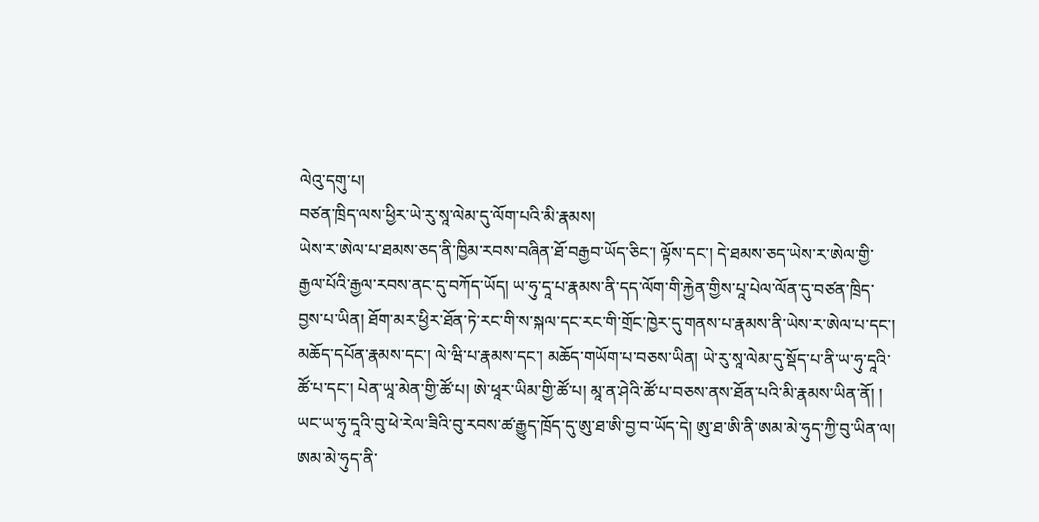ལེའུ་དགུ་པ།
བཙན་ཁྲིད་ལས་ཕྱིར་ཡེ་རུ་སཱ་ལེམ་དུ་ལོག་པའི་མི་རྣམས།
ཡེས་ར་ཨེལ་པ་ཐམས་ཅད་ནི་ཁྱིམ་རབས་བཞིན་ཐོ་བརྒྱབ་ཡོད་ཅིང་། ལྟོས་དང་། དེ་ཐམས་ཅད་ཡེས་ར་ཨེལ་གྱི་རྒྱལ་པོའི་རྒྱལ་རབས་ནང་དུ་བཀོད་ཡོད། ཡ་ཧུ་དཱ་པ་རྣམས་ནི་དད་ལོག་གི་རྐྱེན་གྱིས་པཱ་པེལ་ལོན་དུ་བཙན་ཁྲིད་བྱས་པ་ཡིན། ཐོག་མར་ཕྱིར་ཐོན་ཏེ་རང་གི་ས་སྐལ་དང་རང་གི་གྲོང་ཁྱེར་དུ་གནས་པ་རྣམས་ནི་ཡེས་ར་ཨེལ་པ་དང་། མཆོད་དཔོན་རྣམས་དང་། ལེ་ཝི་པ་རྣམས་དང་། མཆོད་གཡོག་པ་བཅས་ཡིན། ཡེ་རུ་སཱ་ལེམ་དུ་སྡོད་པ་ནི་ཡ་ཧུ་དཱའི་ཚོ་པ་དང་། པེན་ཡཱ་མེན་གྱི་ཚོ་པ། ཨེ་ཕཱར་ཡིམ་གྱི་ཚོ་པ། མཱ་ན་ཤེའི་ཚོ་པ་བཅས་ནས་ཐོན་པའི་མི་རྣམས་ཡིན་ནོ། ། ཡང་ཡ་ཧུ་དཱའི་བུ་ཕེ་རེལ་ཟིའི་བུ་རབས་ཚ་རྒྱུད་ཁྲོད་དུ་ཨུ་ཐ་ཨི་བྱ་བ་ཡོད་དེ། ཨུ་ཐ་ཨི་ནི་ཨམ་མེ་ཧུད་ཀྱི་བུ་ཡིན་ལ། ཨམ་མེ་ཧུད་ནི་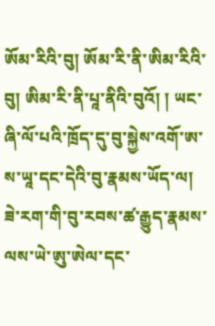ཨོམ་རིའི་བུ། ཨོམ་རི་ནི་ཨིམ་རིའི་བུ། ཨིམ་རི་ནི་པཱ་ནིའི་བུའོ། ། ཡང་ཞི་ལོ་པའི་ཁྲོད་དུ་བུ་སྐྱེས་འགོ་ཨ་ས་ཡཱ་དང་དེའི་བུ་རྣམས་ཡོད་ལ། ཟེ་རག་གི་བུ་རབས་ཚ་རྒྱུད་རྣམས་ལས་ཡེ་ཨུ་ཨེལ་དང་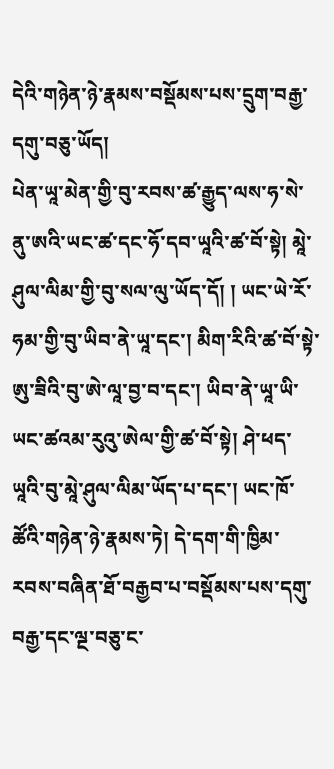དེའི་གཉེན་ཉེ་རྣམས་བསྡོམས་པས་དྲུག་བརྒྱ་དགུ་བཅུ་ཡོད།
པེན་ཡཱ་མེན་གྱི་བུ་རབས་ཚ་རྒྱུད་ལས་ཧ་སེ་ནུ་ཨའི་ཡང་ཚ་དང་ཧོ་དབ་ཡཱའི་ཚ་བོ་སྟེ། མཱེ་ཤུལ་ལིམ་གྱི་བུ་སལ་ལུ་ཡོད་དོ། ། ཡང་ཡེ་རོ་ཧམ་གྱི་བུ་ཡིབ་ནེ་ཡཱ་དང་། མིག་རིའི་ཚ་བོ་སྟེ་ཨུ་ཟིའི་བུ་ཨེ་ལཱ་བྱ་བ་དང་། ཡིབ་ནེ་ཡཱ་ཡི་ཡང་ཚའམ་རུའུ་ཨེལ་གྱི་ཚ་བོ་སྟེ། ཤེ་ཕད་ཡཱའི་བུ་མཱེ་ཤུལ་ལིམ་ཡོད་པ་དང་། ཡང་ཁོ་ཚོའི་གཉེན་ཉེ་རྣམས་ཏེ། དེ་དག་གི་ཁྱིམ་རབས་བཞིན་ཐོ་བརྒྱབ་པ་བསྡོམས་པས་དགུ་བརྒྱ་དང་ལྔ་བཅུ་ང་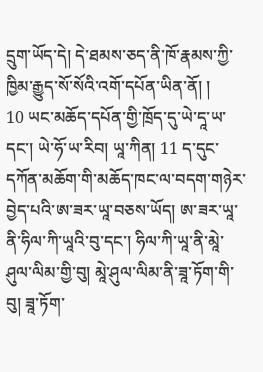དྲུག་ཡོད་དེ། དེ་ཐམས་ཅད་ནི་ཁོ་རྣམས་ཀྱི་ཁྱིམ་རྒྱུད་སོ་སོའི་འགོ་དཔོན་ཡིན་ནོ། །
10 ཡང་མཆོད་དཔོན་གྱི་ཁྲོད་དུ་ཡེ་དཱ་ཡ་དང་། ཡེ་ཧོ་ཡ་རིབ། ཡཱ་ཀིན། 11 ད་དུང་དཀོན་མཆོག་གི་མཆོད་ཁང་ལ་བདག་གཉེར་བྱེད་པའི་ཨ་ཟར་ཡཱ་བཅས་ཡོད། ཨ་ཟར་ཡཱ་ནི་ཧིལ་ཀི་ཡཱའི་བུ་དང་། ཧིལ་ཀི་ཡཱ་ནི་མཱེ་ཤུལ་ལིམ་གྱི་བུ། མཱེ་ཤུལ་ལིམ་ནི་ཟཱ་ཏོག་གི་བུ། ཟཱ་ཏོག་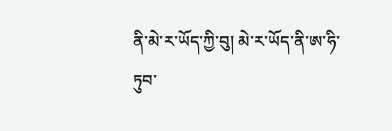ནི་མེ་ར་ཡོད་ཀྱི་བུ། མེ་ར་ཡོད་ནི་ཨ་ཧི་ཏུབ་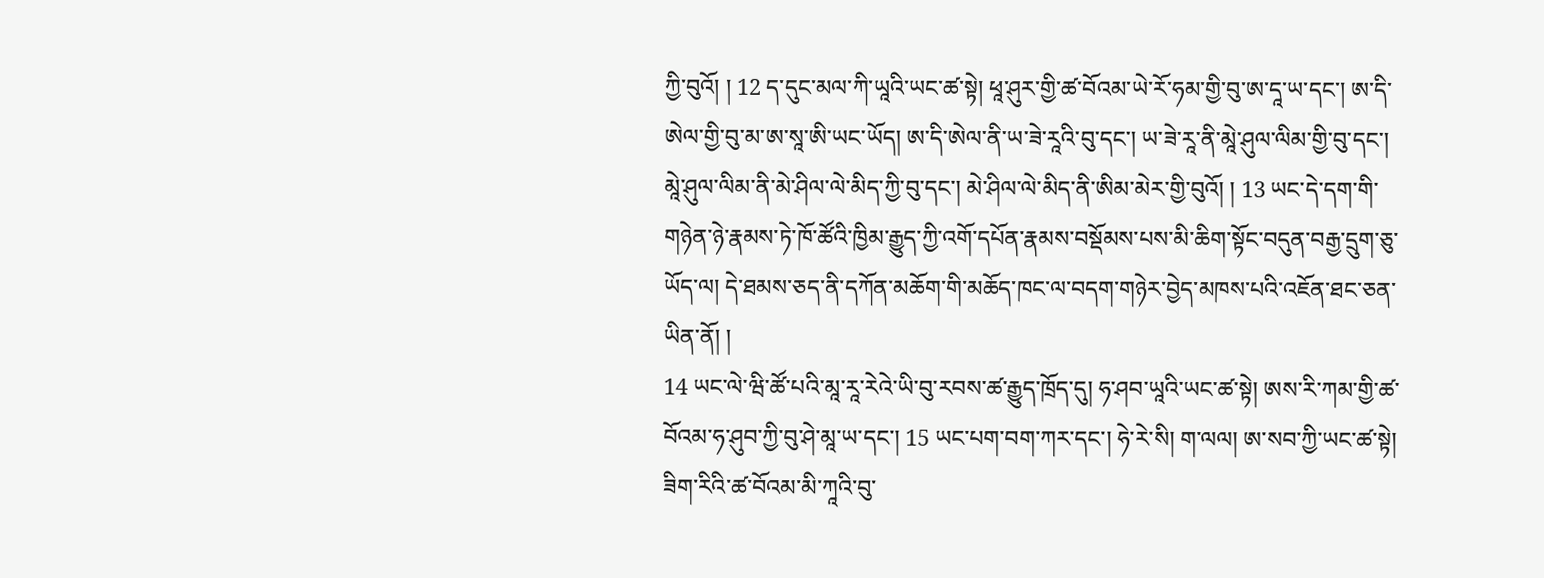ཀྱི་བུའོ། ། 12 ད་དུང་མལ་ཀི་ཡཱའི་ཡང་ཚ་སྟེ། ཕཱ་ཤུར་གྱི་ཚ་བོའམ་ཡེ་རོ་ཧམ་གྱི་བུ་ཨ་དཱ་ཡ་དང་། ཨ་དི་ཨེལ་གྱི་བུ་མ་ཨ་སཱ་ཨི་ཡང་ཡོད། ཨ་དི་ཨེལ་ནི་ཡ་ཟེ་རཱའི་བུ་དང་། ཡ་ཟེ་རཱ་ནི་མཱེ་ཤུལ་ལིམ་གྱི་བུ་དང་། མཱེ་ཤུལ་ལིམ་ནི་མེ་ཤིལ་ལེ་མིད་ཀྱི་བུ་དང་། མེ་ཤིལ་ལེ་མིད་ནི་ཨིམ་མེར་གྱི་བུའོ། ། 13 ཡང་དེ་དག་གི་གཉེན་ཉེ་རྣམས་ཏེ་ཁོ་ཚོའི་ཁྱིམ་རྒྱུད་ཀྱི་འགོ་དཔོན་རྣམས་བསྡོམས་པས་མི་ཆིག་སྟོང་བདུན་བརྒྱ་དྲུག་ཅུ་ཡོད་ལ། དེ་ཐམས་ཅད་ནི་དཀོན་མཆོག་གི་མཆོད་ཁང་ལ་བདག་གཉེར་བྱེད་མཁས་པའི་འཇོན་ཐང་ཅན་ཡིན་ནོ། །
14 ཡང་ལེ་ཝི་ཚོ་པའི་མཱ་རཱ་རེའེ་ཡི་བུ་རབས་ཚ་རྒྱུད་ཁྲོད་དུ། ཧ་ཤབ་ཡཱའི་ཡང་ཚ་སྟེ། ཨས་རི་ཀམ་གྱི་ཚ་བོའམ་ཧ་ཤུབ་ཀྱི་བུ་ཤེ་མཱ་ཡ་དང་། 15 ཡང་པག་བག་ཀར་དང་། ཧེ་རེ་སི། ག་ལལ། ཨ་སབ་ཀྱི་ཡང་ཚ་སྟེ། ཟིག་རིའི་ཚ་བོའམ་མི་ཀཱའི་བུ་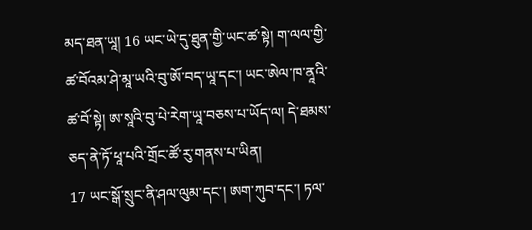མད་ཐན་ཡཱ། 16 ཡང་ཡེ་དུ་ཐུན་གྱི་ཡང་ཚ་སྟེ། ག་ལལ་གྱི་ཚ་བོའམ་ཤེ་མཱ་ཡའི་བུ་ཨོ་བད་ཡཱ་དང་། ཡང་ཨེལ་ཁ་ནཱའི་ཚ་བོ་སྟེ། ཨ་སཱའི་བུ་པེ་རེག་ཡཱ་བཅས་པ་ཡོད་ལ། དེ་ཐམས་ཅད་ནེ་ཏོ་ཕཱ་པའི་གྲོང་ཚོ་རུ་གནས་པ་ཡིན།
17 ཡང་སྒོ་སྲུང་ནི་ཤལ་ལུམ་དང་། ཨག་ཀུབ་དང་། ཏལ་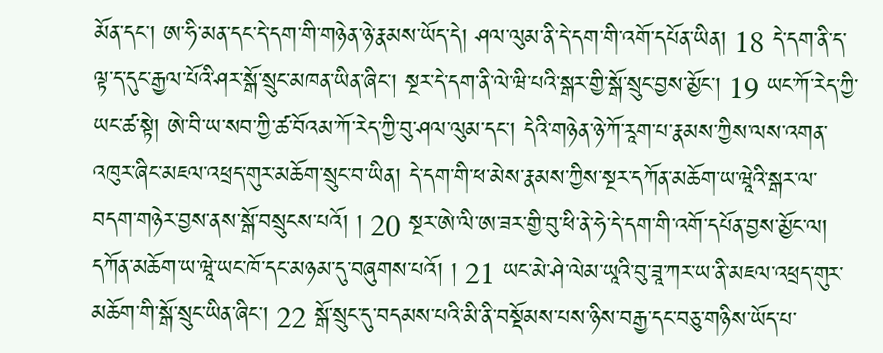མོན་དང་། ཨ་ཧི་མན་དང་དེ་དག་གི་གཉེན་ཉེ་རྣམས་ཡོད་དེ། ཤལ་ལུམ་ནི་དེ་དག་གི་འགོ་དཔོན་ཡིན། 18 དེ་དག་ནི་ད་ལྟ་ད་དུང་རྒྱལ་པོའི་ཤར་སྒོ་སྲུང་མཁན་ཡིན་ཞིང་། སྔར་དེ་དག་ནི་ལེ་ཝི་པའི་སྒར་གྱི་སྒོ་སྲུང་བྱས་མྱོང་། 19 ཡང་ཀོ་རེད་ཀྱི་ཡང་ཚ་སྟེ། ཨེ་བི་ཡ་སབ་ཀྱི་ཚ་བོའམ་ཀོ་རེད་ཀྱི་བུ་ཤལ་ལུམ་དང་། དེའི་གཉེན་ཉེ་ཀོ་རཱག་པ་རྣམས་ཀྱིས་ལས་འགན་འཁུར་ཞིང་མཇལ་འཕྲད་གུར་མཆོག་སྲུང་བ་ཡིན། དེ་དག་གི་ཕ་མེས་རྣམས་ཀྱིས་སྔར་དཀོན་མཆོག་ཡ་ཝཱེའི་སྒར་ལ་བདག་གཉེར་བྱས་ནས་སྒོ་བསྲུངས་པའོ། ། 20 སྔར་ཨེ་ལི་ཨ་ཟར་གྱི་བུ་ཕི་ནེ་ཧེ་དེ་དག་གི་འགོ་དཔོན་བྱས་མྱོང་ལ། དཀོན་མཆོག་ཡ་ཝཱེ་ཡང་ཁོ་དང་མཉམ་དུ་བཞུགས་པའོ། ། 21 ཡང་མེ་ཤེ་ལེམ་ཡཱའི་བུ་ཟཱ་ཀར་ཡ་ནི་མཇལ་འཕྲད་གུར་མཆོག་གི་སྒོ་སྲུང་ཡིན་ཞིང་། 22 སྒོ་སྲུང་དུ་བདམས་པའི་མི་ནི་བསྡོམས་པས་ཉིས་བརྒྱ་དང་བཅུ་གཉིས་ཡོད་པ་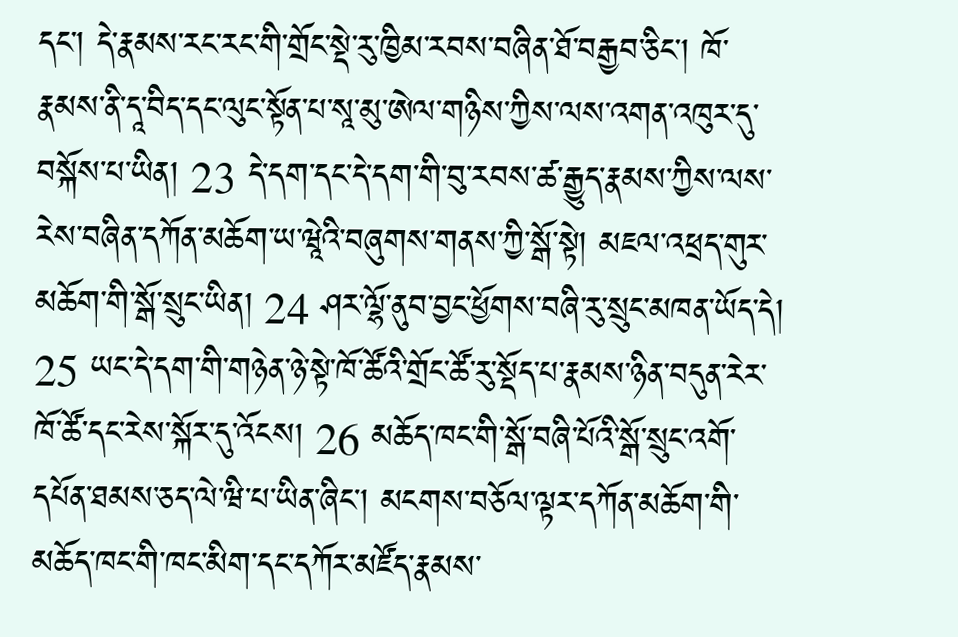དང་། དེ་རྣམས་རང་རང་གི་གྲོང་སྡེ་རུ་ཁྱིམ་རབས་བཞིན་ཐོ་བརྒྱབ་ཅིང་། ཁོ་རྣམས་ནི་དཱ་བིད་དང་ལུང་སྟོན་པ་སཱ་མུ་ཨེལ་གཉིས་ཀྱིས་ལས་འགན་འཁུར་དུ་བསྐོས་པ་ཡིན། 23 དེ་དག་དང་དེ་དག་གི་བུ་རབས་ཚ་རྒྱུད་རྣམས་ཀྱིས་ལས་རེས་བཞིན་དཀོན་མཆོག་ཡ་ཝཱེའི་བཞུགས་གནས་ཀྱི་སྒོ་སྟེ། མཇལ་འཕྲད་གུར་མཆོག་གི་སྒོ་སྲུང་ཡིན། 24 ཤར་ལྷོ་ནུབ་བྱང་ཕྱོགས་བཞི་རུ་སྲུང་མཁན་ཡོད་དེ། 25 ཡང་དེ་དག་གི་གཉེན་ཉེ་སྟེ་ཁོ་ཚོའི་གྲོང་ཚོ་རུ་སྡོད་པ་རྣམས་ཉིན་བདུན་རེར་ཁོ་ཚོ་དང་རེས་སྐོར་དུ་འོངས། 26 མཆོད་ཁང་གི་སྒོ་བཞི་པོའི་སྒོ་སྲུང་འགོ་དཔོན་ཐམས་ཅད་ལེ་ཝི་པ་ཡིན་ཞིང་། མངགས་བཅོལ་ལྟར་དཀོན་མཆོག་གི་མཆོད་ཁང་གི་ཁང་མིག་དང་དཀོར་མཛོད་རྣམས་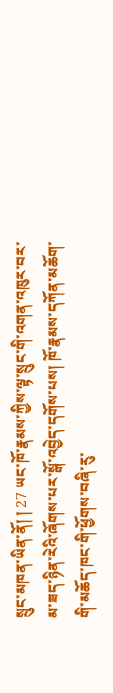སྲུང་མཁན་ཡིན་ནོ། ། 27 ཡང་ཁོ་རྣམས་ཀྱིས་ལྟ་སྲུང་གི་འགན་འཁུར་བར་མ་ཟད་ཉིན་རེའི་ཞོགས་པར་སྒོ་འབྱེད་དགོས་པས། ཁོ་རྣམས་དཀོན་མཆོག་གི་མཆོད་ཁང་གི་ཕྱོགས་བཞི་རུ་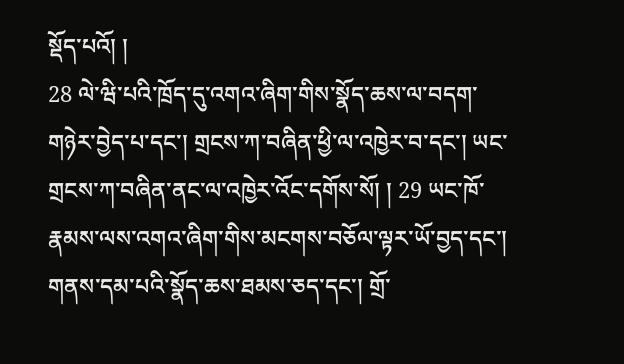སྡོད་པའོ། །
28 ལེ་ཝི་པའི་ཁྲོད་དུ་འགའ་ཞིག་གིས་སྣོད་ཆས་ལ་བདག་གཉེར་བྱེད་པ་དང་། གྲངས་ཀ་བཞིན་ཕྱི་ལ་འཁྱེར་བ་དང་། ཡང་གྲངས་ཀ་བཞིན་ནང་ལ་འཁྱེར་འོང་དགོས་སོ། ། 29 ཡང་ཁོ་རྣམས་ལས་འགའ་ཞིག་གིས་མངགས་བཅོལ་ལྟར་ཡོ་བྱད་དང་། གནས་དམ་པའི་སྣོད་ཆས་ཐམས་ཅད་དང་། གྲོ་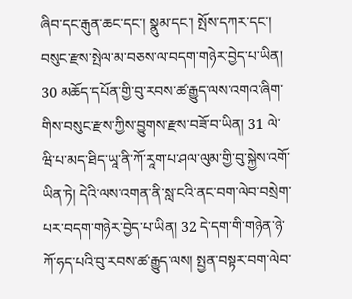ཞིབ་དང་རྒུན་ཆང་དང་། སྣུམ་དང་། སྤོས་དཀར་དང་། བསུང་རྫས་སྤེལ་མ་བཅས་ལ་བདག་གཉེར་བྱེད་པ་ཡིན། 30 མཆོད་དཔོན་གྱི་བུ་རབས་ཚ་རྒྱུད་ལས་འགའ་ཞིག་གིས་བསུང་རྫས་ཀྱིས་བྱུགས་རྫས་བཟོ་བ་ཡིན། 31 ལེ་ཝི་པ་མད་ཐིད་ཡཱ་ནི་ཀོ་རཱག་པ་ཤལ་ལུམ་གྱི་བུ་སྐྱེས་འགོ་ཡིན་ཏེ། དེའི་ལས་འགན་ནི་སླ་ངའི་ནང་བག་ལེབ་བསྲེག་པར་བདག་གཉེར་བྱེད་པ་ཡིན། 32 དེ་དག་གི་གཉེན་ཉེ་ཀོ་ཧད་པའི་བུ་རབས་ཚ་རྒྱུད་ལས། སྤྱན་བསྟར་བག་ལེབ་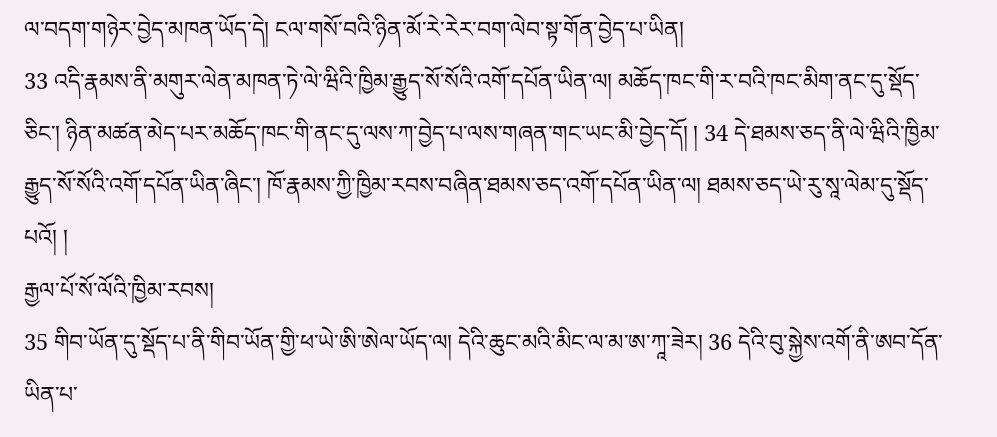ལ་བདག་གཉེར་བྱེད་མཁན་ཡོད་དེ། ངལ་གསོ་བའི་ཉིན་མོ་རེ་རེར་བག་ལེབ་སྟ་གོན་བྱེད་པ་ཡིན།
33 འདི་རྣམས་ནི་མགུར་ལེན་མཁན་ཏེ་ལེ་ཝིའི་ཁྱིམ་རྒྱུད་སོ་སོའི་འགོ་དཔོན་ཡིན་ལ། མཆོད་ཁང་གི་ར་བའི་ཁང་མིག་ནང་དུ་སྡོད་ཅིང་། ཉིན་མཚན་མེད་པར་མཆོད་ཁང་གི་ནང་དུ་ལས་ཀ་བྱེད་པ་ལས་གཞན་གང་ཡང་མི་བྱེད་དོ། ། 34 དེ་ཐམས་ཅད་ནི་ལེ་ཝིའི་ཁྱིམ་རྒྱུད་སོ་སོའི་འགོ་དཔོན་ཡིན་ཞིང་། ཁོ་རྣམས་ཀྱི་ཁྱིམ་རབས་བཞིན་ཐམས་ཅད་འགོ་དཔོན་ཡིན་ལ། ཐམས་ཅད་ཡེ་རུ་སཱ་ལེམ་དུ་སྡོད་པའོ། །
རྒྱལ་པོ་སོ་ལོའི་ཁྱིམ་རབས།
35 གིབ་ཡོན་དུ་སྡོད་པ་ནི་གིབ་ཡོན་གྱི་ཕ་ཡེ་ཨི་ཨེལ་ཡོད་ལ། དེའི་ཆུང་མའི་མིང་ལ་མ་ཨ་ཀཱ་ཟེར། 36 དེའི་བུ་སྐྱེས་འགོ་ནི་ཨབ་དོན་ཡིན་པ་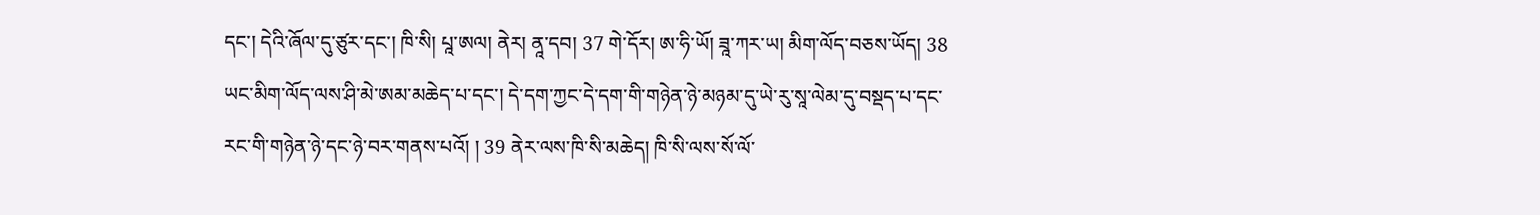དང་། དེའི་ཞོལ་དུ་ཙུར་དང་། ཁི་སི། པཱ་ཨལ། ནེར། ནཱ་དབ། 37 གེ་དོར། ཨ་ཧི་ཡོ། ཟཱ་ཀར་ཡ། མིག་ལོད་བཅས་ཡོད། 38 ཡང་མིག་ལོད་ལས་ཤི་མེ་ཨམ་མཆེད་པ་དང་། དེ་དག་ཀྱང་དེ་དག་གི་གཉེན་ཉེ་མཉམ་དུ་ཡེ་རུ་སཱ་ལེམ་དུ་བསྡད་པ་དང་རང་གི་གཉེན་ཉེ་དང་ཉེ་བར་གནས་པའོ། ། 39 ནེར་ལས་ཁི་སི་མཆེད། ཁི་སི་ལས་སོ་ལོ་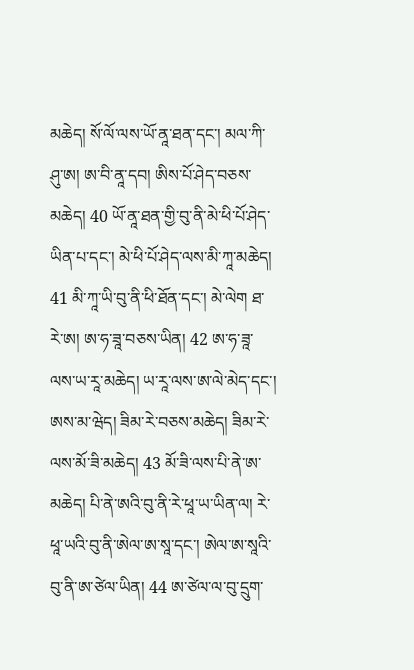མཆེད། སོ་ལོ་ལས་ཡོ་ནཱ་ཐན་དང་། མལ་ཀི་ཤུ་ཨ། ཨ་བི་ནཱ་དབ། ཨིས་པོ་ཤེད་བཅས་མཆེད། 40 ཡོ་ནཱ་ཐན་གྱི་བུ་ནི་མེ་ཕི་པོ་ཤེད་ཡིན་པ་དང་། མེ་ཕི་པོ་ཤེད་ལས་མི་ཀཱ་མཆེད། 41 མི་ཀཱ་ཡི་བུ་ནི་ཕི་ཐོན་དང་། མེ་ལེག ཐ་རེ་ཨ། ཨ་ཧ་ཟཱ་བཅས་ཡིན། 42 ཨ་ཧ་ཟཱ་ལས་ཡ་རཱ་མཆེད། ཡ་རཱ་ལས་ཨ་ལེ་མེད་དང་། ཨས་མ་ཝེད། ཟིམ་རེ་བཅས་མཆེད། ཟིམ་རེ་ལས་མོ་ཟི་མཆེད། 43 མོ་ཟི་ལས་པི་ནེ་ཨ་མཆེད། པི་ནེ་ཨའི་བུ་ནི་རེ་ཕཱ་ཡ་ཡིན་ལ། རེ་ཕཱ་ཡའི་བུ་ནི་ཨེལ་ཨ་སཱ་དང་། ཨེལ་ཨ་སཱའི་བུ་ནི་ཨ་ཙེལ་ཡིན། 44 ཨ་ཙེལ་ལ་བུ་དྲུག་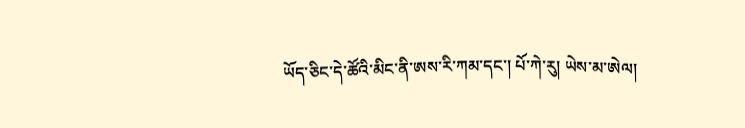ཡོད་ཅིང་དེ་ཚོའི་མིང་ནི་ཨས་རི་ཀམ་དང་། པོ་ཀེ་རུ། ཡེས་མ་ཨེལ།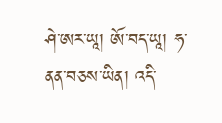ཤེ་ཨར་ཡཱ། ཨོ་བད་ཡཱ། ཧ་ནན་བཅས་ཡིན། འདི་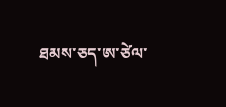ཐམས་ཅད་ཨ་ཙེལ་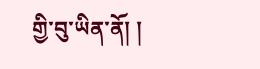གྱི་བུ་ཡིན་ནོ། །